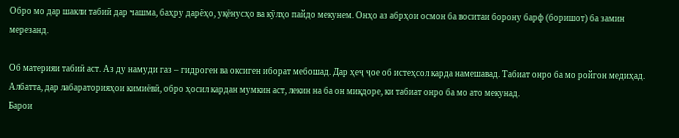Обро мо дар шакли табиӣ дар чашма, баҳру дарёҳо, уқёнусҳо ва кӯлҳо пайдо мекунем. Онҳо аз абрҳои осмон ба воситаи борону барф (боришот) ба замин мерезанд.

Об материяи табиӣ аст. Аз ду намуди газ – гидроген ва оксиген иборат мебошад. Дар ҳеҷ ҷое об истеҳсол карда намешавад. Табиат онро ба мо ройгон медиҳад. Албатта, дар лабараторияҳои кимиёвӣ, обро ҳосил кардан мумкин аст, лекин на ба он миқдоре, ки табиат онро ба мо ато мекунад.
Барои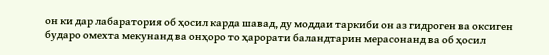он ки дар лабаратория об ҳосил карда шавад, ду моддаи таркиби он аз гидроген ва оксиген бударо омехта мекунанд ва онҳоро то ҳарорати баландтарин мерасонанд ва об ҳосил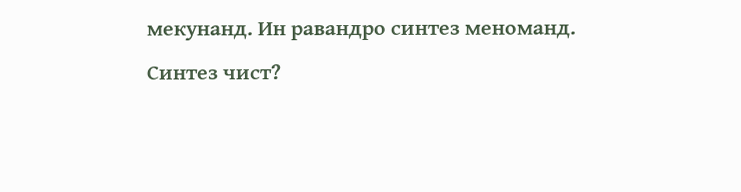мекунанд. Ин равандро синтез меноманд.
Синтез чист?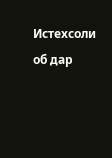Истехсоли об дар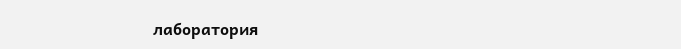лаборатория